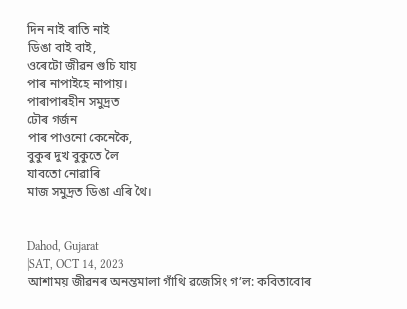দিন নাই ৰাতি নাই
ডিঙা বাই বাই,
ওৰেটো জীৱন গুচি যায়
পাৰ নাপাইহে নাপায়।
পাৰাপাৰহীন সমুদ্ৰত
ঢৌৰ গৰ্জন
পাৰ পাওনো কেনেকৈ,
বুকুৰ দুখ বুকুতে লৈ
যাবতো নোৱাৰি
মাজ সমুদ্ৰত ডিঙা এৰি থৈ।


Dahod, Gujarat
|SAT, OCT 14, 2023
আশাময় জীৱনৰ অনন্তমালা গাঁথি ৱজেসিং গ’ল: কবিতাবোৰ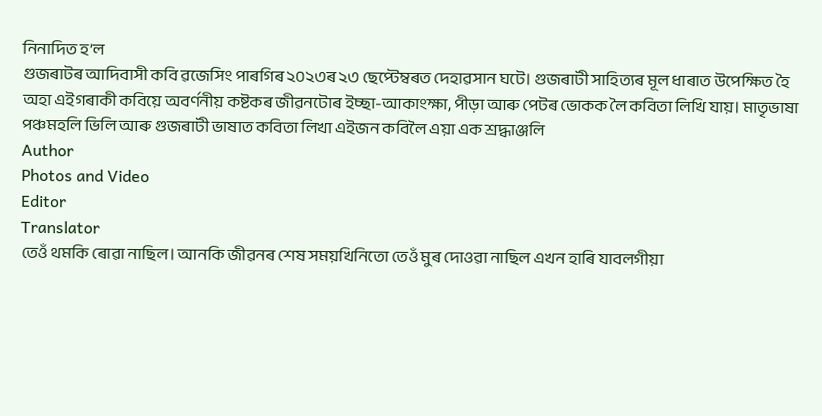নিনাদিত হ’ল
গুজৰাটৰ আদিবাসী কবি ৱজেসিং পাৰগিৰ ২০২৩ৰ ২৩ ছেপ্টেম্বৰত দেহাৱসান ঘটে। গুজৰাটী সাহিত্যৰ মূল ধাৰাত উপেক্ষিত হৈ অহা এইগৰাকী কবিয়ে অবৰ্ণনীয় কষ্টকৰ জীৱনটোৰ ইচ্ছা-আকাংক্ষা, পীড়া আৰু পেটৰ ভোকক লৈ কবিতা লিখি যায়। মাতৃভাষা পঞ্চমহলি ভিলি আৰু গুজৰাটী ভাষাত কবিতা লিখা এইজন কবিলৈ এয়া এক শ্ৰদ্ধাঞ্জলি
Author
Photos and Video
Editor
Translator
তেওঁ থমকি ৰোৱা নাছিল। আনকি জীৱনৰ শেষ সময়খিনিতো তেওঁ মুৰ দোওৱা নাছিল এখন হাৰি যাবলগীয়া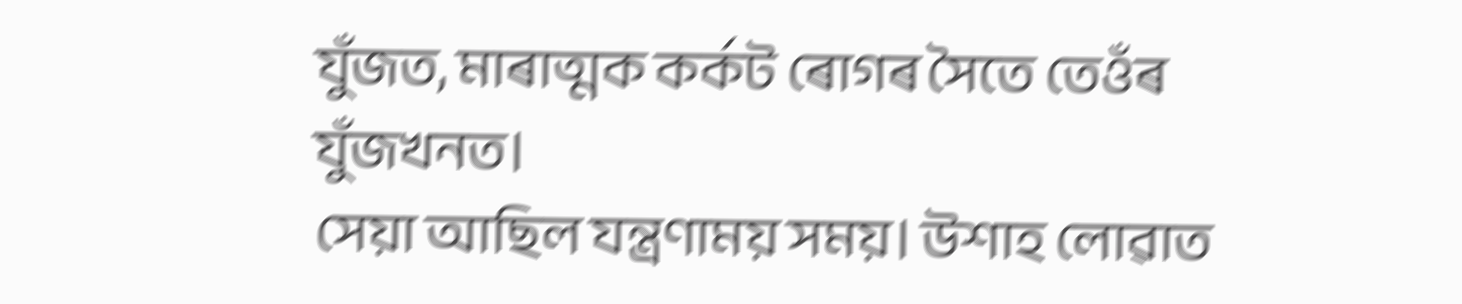যুঁজত, মাৰাত্মক কৰ্কট ৰোগৰ সৈতে তেওঁৰ যুঁজখনত।
সেয়া আছিল যন্ত্ৰণাময় সময়। উশাহ লোৱাত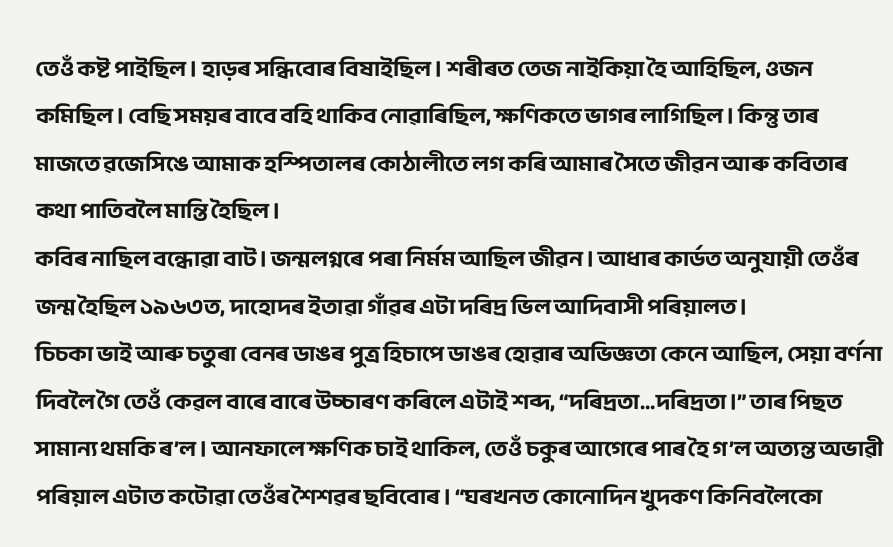তেওঁ কষ্ট পাইছিল। হাড়ৰ সন্ধিবোৰ বিষাইছিল। শৰীৰত তেজ নাইকিয়া হৈ আহিছিল, ওজন কমিছিল। বেছি সময়ৰ বাবে বহি থাকিব নোৱাৰিছিল, ক্ষণিকতে ভাগৰ লাগিছিল। কিন্তু তাৰ মাজতে ৱজেসিঙে আমাক হস্পিতালৰ কোঠালীতে লগ কৰি আমাৰ সৈতে জীৱন আৰু কবিতাৰ কথা পাতিবলৈ মান্তি হৈছিল।
কবিৰ নাছিল বন্ধোৱা বাট। জন্মলগ্নৰে পৰা নিৰ্মম আছিল জীৱন। আধাৰ কাৰ্ডত অনুযায়ী তেওঁৰ জন্ম হৈছিল ১৯৬৩ত, দাহোদৰ ইতাৱা গাঁৱৰ এটা দৰিদ্ৰ ভিল আদিবাসী পৰিয়ালত।
চিচকা ভাই আৰু চতুৰা বেনৰ ডাঙৰ পুত্ৰ হিচাপে ডাঙৰ হোৱাৰ অভিজ্ঞতা কেনে আছিল, সেয়া বৰ্ণনা দিবলৈ গৈ তেওঁ কেৱল বাৰে বাৰে উচ্চাৰণ কৰিলে এটাই শব্দ, “দৰিদ্ৰতা…দৰিদ্ৰতা।” তাৰ পিছত সামান্য থমকি ৰ’ল। আনফালে ক্ষণিক চাই থাকিল, তেওঁ চকুৰ আগেৰে পাৰ হৈ গ’ল অত্যন্ত অভাৱী পৰিয়াল এটাত কটোৱা তেওঁৰ শৈশৱৰ ছবিবোৰ। “ঘৰখনত কোনোদিন খুদকণ কিনিবলৈকো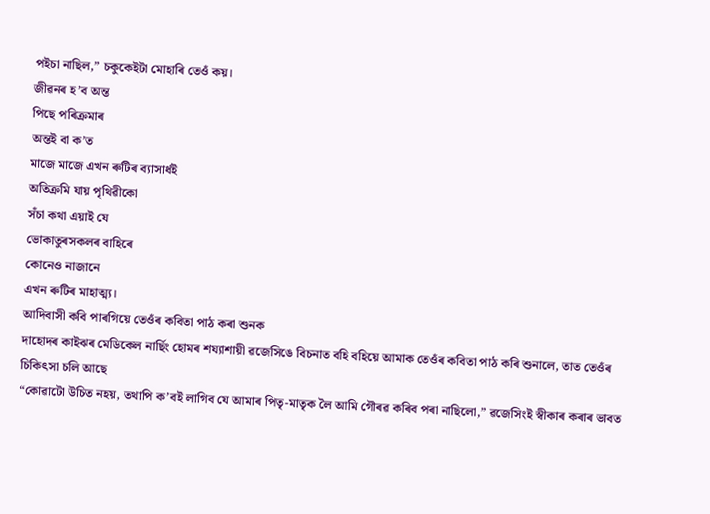পইচা নাছিল,” চকুকেইটা মোহাৰি তেওঁ কয়।
জীৱনৰ হ’ব অন্ত
পিছে পৰিক্ৰমাৰ
অন্তই বা ক’ত
মাজে মাজে এখন ৰুটিৰ ব্যাসাৰ্ধই
অতিক্ৰমি যায় পৃথিৱীকো
সঁচা কথা এয়াই যে
ভোকাতুৰসকলৰ বাহিৰে
কোনেও নাজানে
এখন ৰুটিৰ মাহাত্ম্য।
আদিবাসী কবি পাৰগিয়ে তেওঁৰ কবিতা পাঠ কৰা শুনক
দাহোদৰ কাইঝৰ মেডিকেল নাৰ্ছিং হোমৰ শয্যাশায়ী ৱজেসিঙে বিচনাত বহি বহিয়ে আমাক তেওঁৰ কবিতা পাঠ কৰি শুনালে, তাত তেওঁৰ চিকিৎসা চলি আছে
“কোৱাটো উচিত নহয়, তথাপি ক’বই লাগিব যে আমাৰ পিতৃ-মাতৃক লৈ আমি গৌৰৱ কৰিব পৰা নাছিলো,” ৱজেসিংই স্বীকাৰ কৰাৰ ভাবত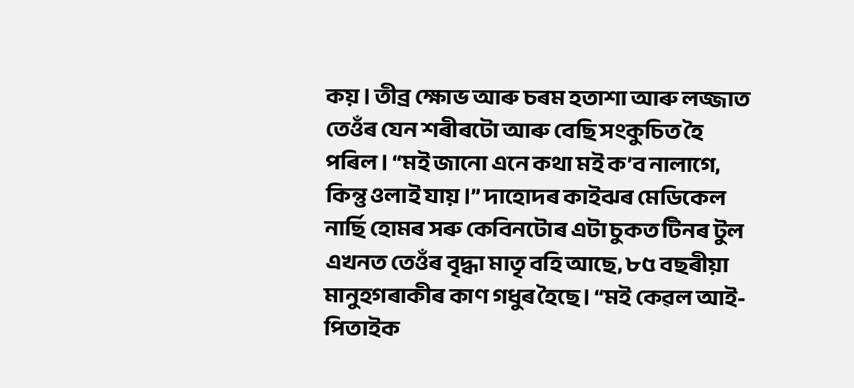কয়। তীব্ৰ ক্ষোভ আৰু চৰম হতাশা আৰু লজ্জাত তেওঁৰ যেন শৰীৰটো আৰু বেছি সংকুচিত হৈ পৰিল। “মই জানো এনে কথা মই ক’ব নালাগে, কিন্তু ওলাই যায়।” দাহোদৰ কাইঝৰ মেডিকেল নাৰ্ছি হোমৰ সৰু কেবিনটোৰ এটা চুকত টিনৰ টুল এখনত তেওঁৰ বৃদ্ধা মাতৃ বহি আছে, ৮৫ বছৰীয়া মানুহগৰাকীৰ কাণ গধুৰ হৈছে। “মই কেৱল আই-পিতাইক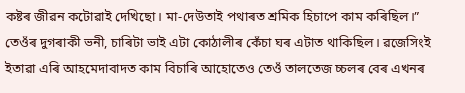কষ্টৰ জীৱন কটোৱাই দেখিছো। মা-দেউতাই পথাৰত শ্ৰমিক হিচাপে কাম কৰিছিল।” তেওঁৰ দুগৰাকী ভনী, চাৰিটা ভাই এটা কোঠালীৰ কেঁচা ঘৰ এটাত থাকিছিল। ৱজেসিংই ইতাৱা এৰি আহমেদাবাদত কাম বিচাৰি আহোতেও তেওঁ তালতেজ চ্চলৰ বেৰ এখনৰ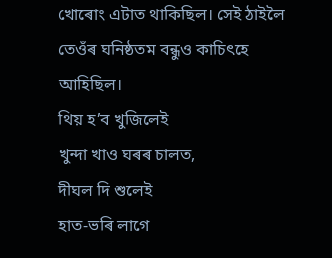খোৰোং এটাত থাকিছিল। সেই ঠাইলৈ তেওঁৰ ঘনিষ্ঠতম বন্ধুও কাচিৎহে আহিছিল।
থিয় হ’ব খুজিলেই
খুন্দা খাও ঘৰৰ চালত,
দীঘল দি শুলেই
হাত-ভৰি লাগে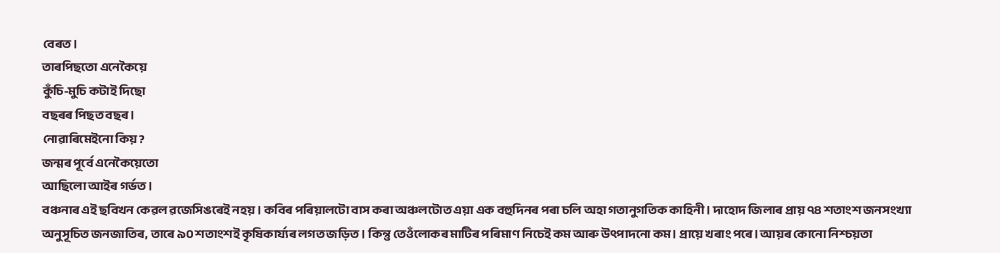বেৰত।
তাৰপিছতো এনেকৈয়ে
কুঁচি-মুচি কটাই দিছো
বছৰৰ পিছত বছৰ।
নোৱাৰিমেইনো কিয়?
জন্মৰ পূৰ্বে এনেকৈয়েতো
আছিলো আইৰ গৰ্ভত।
বঞ্চনাৰ এই ছবিখন কেৱল ৱজেসিঙৰেই নহয়। কবিৰ পৰিয়ালটো বাস কৰা অঞ্চলটোত এয়া এক বহুদিনৰ পৰা চলি অহা গতানুগতিক কাহিনী। দাহোদ জিলাৰ প্ৰায় ৭৪ শতাংশ জনসংখ্যা অনুসূচিত জনজাতিৰ, তাৰে ৯০ শতাংশই কৃষিকাৰ্য্যৰ লগত জড়িত। কিন্তু তেওঁলোকৰ মাটিৰ পৰিমাণ নিচেই কম আৰু উৎপাদনো কম। প্ৰায়ে খৰাং পৰে। আয়ৰ কোনো নিশ্চয়তা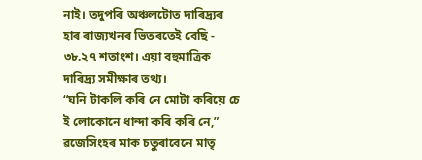নাই। তদুপৰি অঞ্চলটোত দাৰিদ্ৰ্যৰ হাৰ ৰাজ্যখনৰ ভিতৰতেই বেছি - ৩৮.২৭ শতাংশ। এয়া বহুমাত্ৰিক দাৰিদ্ৰ্য সমীক্ষাৰ তথ্য।
“ঘনি টাকলি কৰি নে মোটা কৰিয়ে চে ই লোকোনে ধান্দা কৰি কৰি নে,” ৱজেসিংহৰ মাক চতুৰাবেনে মাতৃ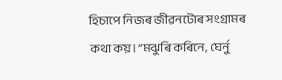হিচাপে নিজৰ জীৱনটোৰ সংগ্ৰামৰ কথা কয়। “মঝুৰি কৰিনে, ঘেৰ্নু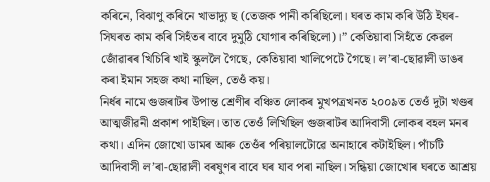কৰিনে, বিঝাণু কৰিনে খাভাদ্যু ছ (তেজক পানী কৰিছিলো। ঘৰত কাম কৰি উঠি ইঘৰ-সিঘৰত কাম কৰি সিহঁতৰ বাবে দুমুঠি যোগাৰ কৰিছিলো)।” কেতিয়াবা সিহঁতে কেৱল জোঁৱাৰৰ খিচিৰি খাই স্কুললৈ গৈছে, কেতিয়াবা খালিপেটে গৈছে। ল’ৰা-ছোৱালী ডাঙৰ কৰা ইমান সহজ কথা নাছিল, তেওঁ কয়।
নিৰ্ধৰ নামে গুজৰাটৰ উপান্ত শ্ৰেণীৰ বঞ্চিত লোকৰ মুখপত্ৰখনত ২০০৯ত তেওঁ দুটা খণ্ডৰ আত্মজীৱনী প্ৰকাশ পাইছিল। তাত তেওঁ লিখিছিল গুজৰাটৰ আদিবাসী লোকৰ বহল মনৰ কথা। এদিন জোখো ডামৰ আৰু তেওঁৰ পৰিয়ালটোৱে অনাহাৰে কটাইছিল। পাঁচটি আদিবাসী ল’ৰা-ছোৱালী বৰষুণৰ বাবে ঘৰ যাব পৰা নাছিল। সন্ধিয়া জোখোৰ ঘৰতে আশ্ৰয়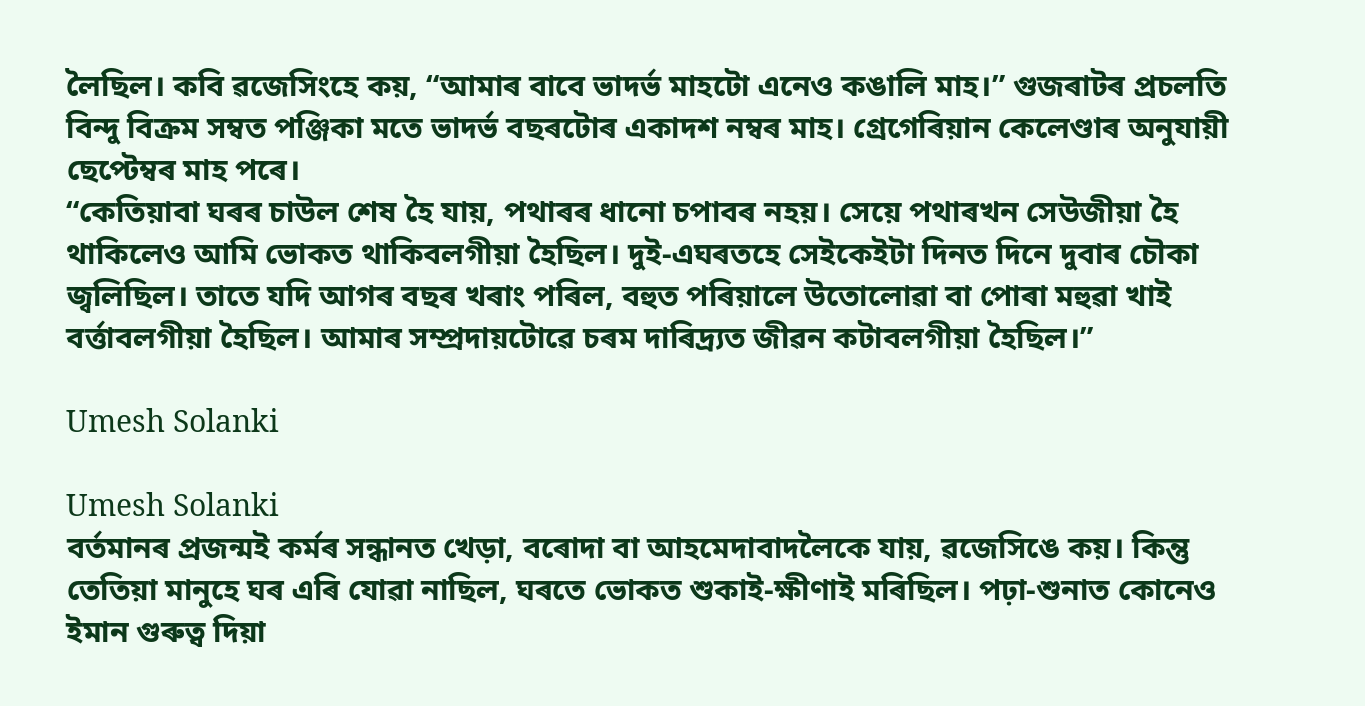লৈছিল। কবি ৱজেসিংহে কয়, “আমাৰ বাবে ভাদৰ্ভ মাহটো এনেও কঙালি মাহ।” গুজৰাটৰ প্ৰচলতি বিন্দু বিক্ৰম সম্বত পঞ্জিকা মতে ভাদৰ্ভ বছৰটোৰ একাদশ নম্বৰ মাহ। গ্ৰেগেৰিয়ান কেলেণ্ডাৰ অনুযায়ী ছেপ্টেম্বৰ মাহ পৰে।
“কেতিয়াবা ঘৰৰ চাউল শেষ হৈ যায়, পথাৰৰ ধানো চপাবৰ নহয়। সেয়ে পথাৰখন সেউজীয়া হৈ থাকিলেও আমি ভোকত থাকিবলগীয়া হৈছিল। দুই-এঘৰতহে সেইকেইটা দিনত দিনে দুবাৰ চৌকা জ্বলিছিল। তাতে যদি আগৰ বছৰ খৰাং পৰিল, বহুত পৰিয়ালে উতোলোৱা বা পোৰা মহুৱা খাই বৰ্ত্তাবলগীয়া হৈছিল। আমাৰ সম্প্ৰদায়টোৱে চৰম দাৰিদ্ৰ্যত জীৱন কটাবলগীয়া হৈছিল।”

Umesh Solanki

Umesh Solanki
বৰ্তমানৰ প্ৰজন্মই কৰ্মৰ সন্ধানত খেড়া, বৰোদা বা আহমেদাবাদলৈকে যায়, ৱজেসিঙে কয়। কিন্তু তেতিয়া মানুহে ঘৰ এৰি যোৱা নাছিল, ঘৰতে ভোকত শুকাই-ক্ষীণাই মৰিছিল। পঢ়া-শুনাত কোনেও ইমান গুৰুত্ব দিয়া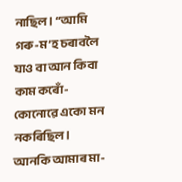নাছিল। “আমি গৰু-ম’হ চৰাবলৈ যাও বা আন কিবা কাম কৰোঁ- কোনোৱে একো মন নকৰিছিল। আনকি আমাৰ মা-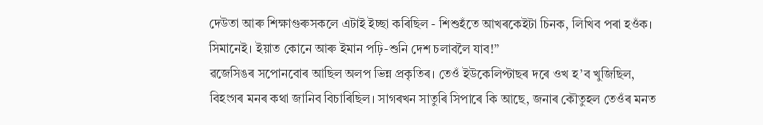দেউতা আৰু শিক্ষাগুৰুসকলে এটাই ইচ্ছা কৰিছিল - শিশুহঁতে আখৰকেইটা চিনক, লিখিব পৰা হওঁক। সিমানেই। ইয়াত কোনে আৰু ইমান পঢ়ি-শুনি দেশ চলাবলৈ যাব!”
ৱজেসিঙৰ সপোনবোৰ আছিল অলপ ভিন্ন প্ৰকৃতিৰ। তেওঁ ইউকেলিপ্টাছৰ দৰে ওখ হ’ব খুজিছিল, বিহংগৰ মনৰ কথা জানিব বিচাৰিছিল। সাগৰখন সাতুৰি সিপাৰে কি আছে, জনাৰ কৌতুহল তেওঁৰ মনত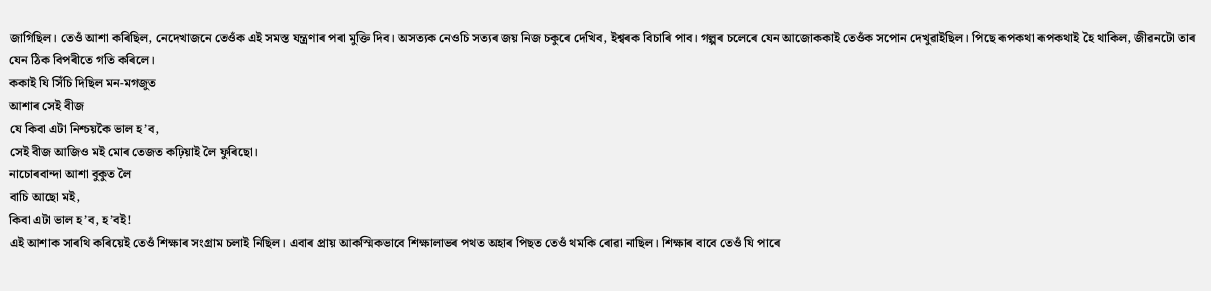জাগিছিল। তেওঁ আশা কৰিছিল, নেদেখাজনে তেওঁক এই সমস্ত যন্ত্ৰণাৰ পৰা মুক্তি দিব। অসত্যক নেওচি সত্যৰ জয় নিজ চকুৰে দেখিব, ইশ্বৰক বিচাৰি পাব। গল্পৰ চলেৰে যেন আজোককাই তেওঁক সপোন দেখুৱাইছিল। পিছে ৰূপকথা ৰূপকথাই হৈ থাকিল, জীৱনটো তাৰ যেন ঠিক বিপৰীতে গতি কৰিলে।
ককাই যি সিঁচি দিছিল মন-মগজুত
আশাৰ সেই বীজ
যে কিবা এটা নিশ্চয়কৈ ভাল হ’ব,
সেই বীজ আজিও মই মোৰ তেজত কঢ়িয়াই লৈ ফুৰিছো।
নাচোৰবান্দা আশা বুকুত লৈ
বাচি আছো মই,
কিবা এটা ভাল হ’ব, হ’বই!
এই আশাক সাৰথি কৰিয়েই তেওঁ শিক্ষাৰ সংগ্ৰাম চলাই নিছিল। এবাৰ প্ৰায় আকস্মিকভাবে শিক্ষালাভৰ পথত অহাৰ পিছত তেওঁ থমকি ৰোৱা নাছিল। শিক্ষাৰ বাবে তেওঁ যি পাৰে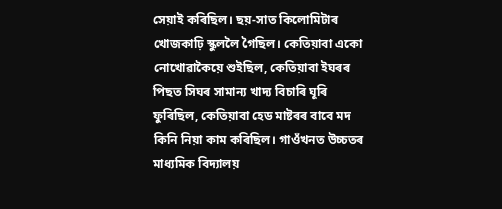সেয়াই কৰিছিল। ছয়-সাত কিলোমিটাৰ খোজকাঢ়ি স্কুললৈ গৈছিল। কেতিয়াবা একো নোখোৱাকৈয়ে শুইছিল, কেতিয়াবা ইঘৰৰ পিছত সিঘৰ সামান্য খাদ্য বিচাৰি ঘূৰি ফুৰিছিল, কেতিয়াবা হেড মাষ্টৰৰ বাবে মদ কিনি নিয়া কাম কৰিছিল। গাওঁখনত উচ্চতৰ মাধ্যমিক বিদ্যালয়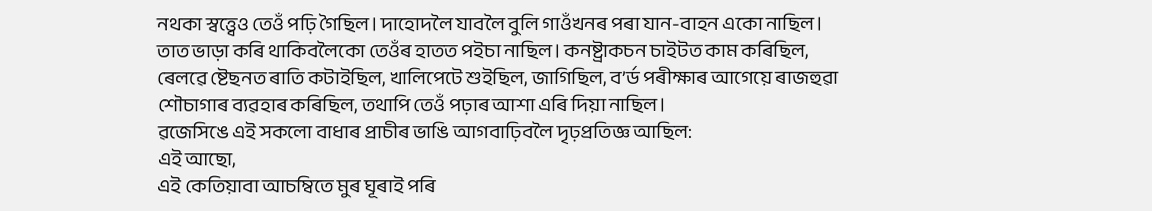নথকা স্বত্ত্বেও তেওঁ পঢ়ি গৈছিল। দাহোদলৈ যাবলৈ বুলি গাওঁখনৰ পৰা যান-বাহন একো নাছিল। তাত ভাড়া কৰি থাকিবলৈকো তেওঁৰ হাতত পইচা নাছিল। কনষ্ট্ৰাকচন চাইটত কাম কৰিছিল, ৰেলৱে ষ্টেছনত ৰাতি কটাইছিল, খালিপেটে শুইছিল, জাগিছিল, ব’ৰ্ড পৰীক্ষাৰ আগেয়ে ৰাজহুৱা শৌচাগাৰ ব্যৱহাৰ কৰিছিল, তথাপি তেওঁ পঢ়াৰ আশা এৰি দিয়া নাছিল।
ৱজেসিঙে এই সকলো বাধাৰ প্ৰাচীৰ ভাঙি আগবাঢ়িবলৈ দৃঢ়প্ৰতিজ্ঞ আছিল:
এই আছো,
এই কেতিয়াবা আচম্বিতে মুৰ ঘূৰাই পৰি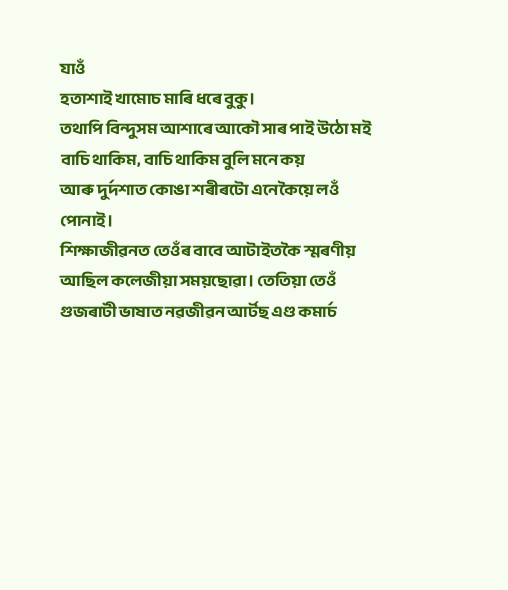যাওঁ
হতাশাই খামোচ মাৰি ধৰে বুকু।
তথাপি বিন্দুসম আশাৰে আকৌ সাৰ পাই উঠো মই
বাচি থাকিম, বাচি থাকিম বুলি মনে কয়
আৰু দুৰ্দশাত কোঙা শৰীৰটো এনেকৈয়ে লওঁ পোনাই।
শিক্ষাজীৱনত তেওঁৰ বাবে আটাইতকৈ স্মৰণীয় আছিল কলেজীয়া সময়ছোৱা। তেতিয়া তেওঁ গুজৰাটী ভাষাত নৱজীৱন আৰ্টছ এণ্ড কমাৰ্চ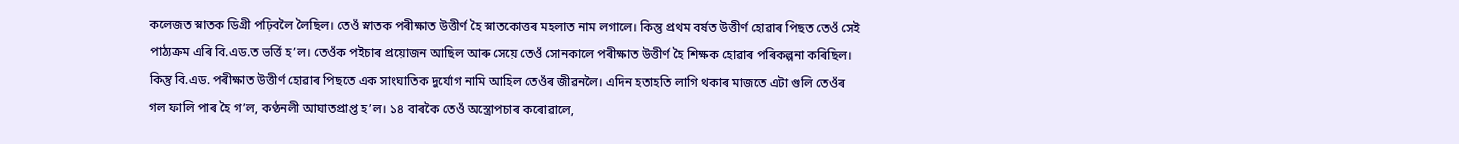কলেজত স্নাতক ডিগ্ৰী পঢ়িবলৈ লৈছিল। তেওঁ স্নাতক পৰীক্ষাত উত্তীৰ্ণ হৈ স্নাতকোত্তৰ মহলাত নাম লগালে। কিন্তু প্ৰথম বৰ্ষত উত্তীৰ্ণ হোৱাৰ পিছত তেওঁ সেই পাঠ্যক্ৰম এৰি বি.এড.ত ভৰ্ত্তি হ’ল। তেওঁক পইচাৰ প্ৰয়োজন আছিল আৰু সেয়ে তেওঁ সোনকালে পৰীক্ষাত উত্তীৰ্ণ হৈ শিক্ষক হোৱাৰ পৰিকল্পনা কৰিছিল। কিন্তু বি.এড. পৰীক্ষাত উত্তীৰ্ণ হোৱাৰ পিছতে এক সাংঘাতিক দুৰ্যোগ নামি আহিল তেওঁৰ জীৱনলৈ। এদিন হতাহতি লাগি থকাৰ মাজতে এটা গুলি তেওঁৰ গল ফালি পাৰ হৈ গ’ল, কণ্ঠনলী আঘাতপ্ৰাপ্ত হ’ল। ১৪ বাৰকৈ তেওঁ অস্ত্ৰোপচাৰ কৰোৱালে,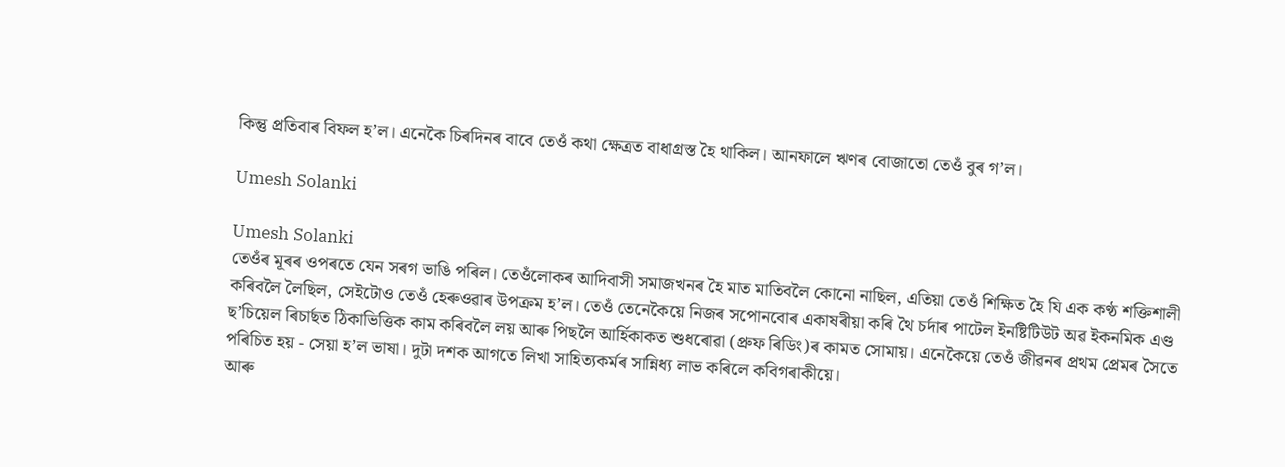কিন্তু প্ৰতিবাৰ বিফল হ’ল। এনেকৈ চিৰদিনৰ বাবে তেওঁ কথা ক্ষেত্রত বাধাগ্ৰস্ত হৈ থাকিল। আনফালে ঋণৰ বোজাতো তেওঁ বুৰ গ’ল।

Umesh Solanki

Umesh Solanki
তেওঁৰ মূৰৰ ওপৰতে যেন সৰগ ভাঙি পৰিল। তেওঁলোকৰ আদিবাসী সমাজখনৰ হৈ মাত মাতিবলৈ কোনো নাছিল, এতিয়া তেওঁ শিক্ষিত হৈ যি এক কণ্ঠ শক্তিশালী কৰিবলৈ লৈছিল, সেইটোও তেওঁ হেৰুওৱাৰ উপক্ৰম হ’ল। তেওঁ তেনেকৈয়ে নিজৰ সপোনবোৰ একাষৰীয়া কৰি থৈ চৰ্দাৰ পাটেল ইনষ্টিটিউট অৱ ইকনমিক এণ্ড ছ’চিয়েল ৰিচাৰ্ছত ঠিকাভিত্তিক কাম কৰিবলৈ লয় আৰু পিছলৈ আৰ্হিকাকত শুধৰোৱা (প্ৰুফ ৰিডিং)ৰ কামত সোমায়। এনেকৈয়ে তেওঁ জীৱনৰ প্ৰথম প্ৰেমৰ সৈতে পৰিচিত হয় - সেয়া হ’ল ভাষা। দুটা দশক আগতে লিখা সাহিত্যকৰ্মৰ সান্নিধ্য লাভ কৰিলে কবিগৰাকীয়ে।
আৰু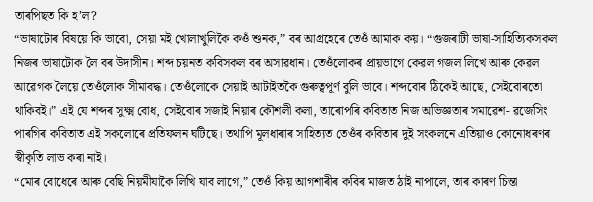তাৰপিছত কি হ’ল?
“ভাষাটোৰ বিষয়ে কি ভাবো, সেয়া মই খোলাখুলিকৈ কওঁ শুনক,” বৰ আগ্ৰহেৰে তেওঁ আমাক কয়। “গুজৰাটী ভাষা-সাহিত্যিকসকল নিজৰ ভাষাটোক লৈ বৰ উদাসীন। শব্দ চয়নত কবিসকল বৰ অসাৱধান। তেওঁলোকৰ প্ৰায়ভাগে কেৱল গজল লিখে আৰু কেৱল আৱেগক লৈয়ে তেওঁলোক সীমাবদ্ধ। তেওঁলোকে সেয়াই আটাইতকৈ গুৰুত্বপূৰ্ণ বুলি ভাবে। শব্দবোৰ ঠিকেই আছে, সেইবোৰতো থাকিবই।” এই যে শব্দৰ সুক্ষ্ম বোধ, সেইবোৰ সজাই নিয়াৰ কৌশলী কলা, তাৰোপৰি কবিতাত নিজ অভিজ্ঞতাৰ সমাৱেশ- ৱজেসিং পাৰগিৰ কবিতাত এই সকলোৰে প্ৰতিফলন ঘটিছে। তথাপি মূলধাৰাৰ সাহিত্যত তেওঁৰ কবিতাৰ দুই সংকলনে এতিয়াও কোনোধৰণৰ স্বীকৃতি লাভ কৰা নাই।
“মোৰ বোধেৰে আৰু বেছি নিয়মীযাকৈ লিখি যাব লাগে,” তেওঁ কিয় আগশাৰীৰ কবিৰ মাজত ঠাই নাপালে, তাৰ কাৰণ চিন্তা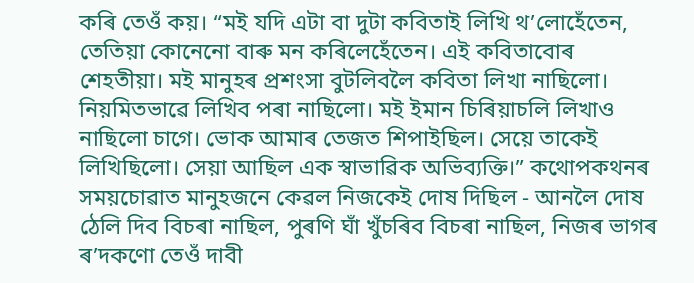কৰি তেওঁ কয়। “মই যদি এটা বা দুটা কবিতাই লিখি থ’লোহেঁতেন, তেতিয়া কোনেনো বাৰু মন কৰিলেহেঁতেন। এই কবিতাবোৰ শেহতীয়া। মই মানুহৰ প্ৰশংসা বুটলিবলৈ কবিতা লিখা নাছিলো। নিয়মিতভাৱে লিখিব পৰা নাছিলো। মই ইমান চিৰিয়াচলি লিখাও নাছিলো চাগে। ভোক আমাৰ তেজত শিপাইছিল। সেয়ে তাকেই লিখিছিলো। সেয়া আছিল এক স্বাভাৱিক অভিব্যক্তি।” কথোপকথনৰ সময়চোৱাত মানুহজনে কেৱল নিজকেই দোষ দিছিল - আনলৈ দোষ ঠেলি দিব বিচৰা নাছিল, পুৰণি ঘাঁ খুঁচৰিব বিচৰা নাছিল, নিজৰ ভাগৰ ৰ’দকণো তেওঁ দাবী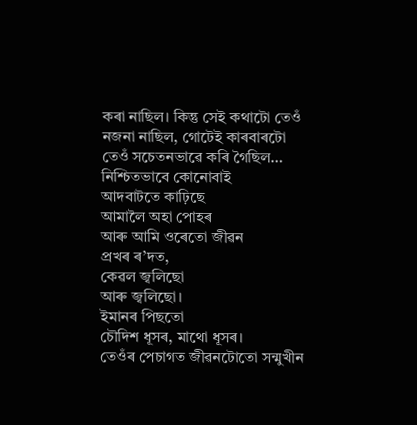কৰা নাছিল। কিন্তু সেই কথাটো তেওঁ নজনা নাছিল, গোটেই কাৰবাৰটো তেওঁ সচেতনভাৱে কৰি গৈছিল…
নিশ্চিতভাবে কোনোবাই
আদবাটতে কাঢ়িছে
আমালৈ অহা পোহৰ
আৰু আমি ওৰেতো জীৱন
প্ৰখৰ ৰ’দত,
কেৱল জ্বলিছো
আৰু জ্বলিছো।
ইমানৰ পিছতো
চৌদিশ ধূসৰ, মাথো ধূসৰ।
তেওঁৰ পেচাগত জীৱনটোতো সন্মুখীন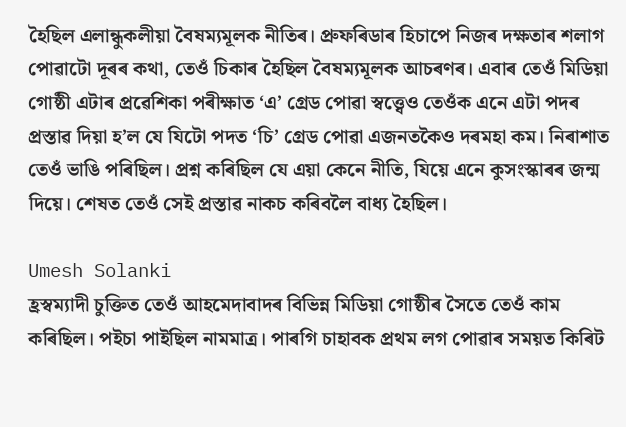হৈছিল এলান্ধুকলীয়া বৈষম্যমূলক নীতিৰ। প্ৰুফৰিডাৰ হিচাপে নিজৰ দক্ষতাৰ শলাগ পোৱাটো দূৰৰ কথা, তেওঁ চিকাৰ হৈছিল বৈষম্যমূলক আচৰণৰ। এবাৰ তেওঁ মিডিয়া গোষ্ঠী এটাৰ প্ৰৱেশিকা পৰীক্ষাত ‘এ’ গ্ৰেড পোৱা স্বত্ত্বেও তেওঁক এনে এটা পদৰ প্ৰস্তাৱ দিয়া হ’ল যে যিটো পদত ‘চি’ গ্ৰেড পোৱা এজনতকৈও দৰমহা কম। নিৰাশাত তেওঁ ভাঙি পৰিছিল। প্ৰশ্ন কৰিছিল যে এয়া কেনে নীতি, যিয়ে এনে কুসংস্কাৰৰ জন্ম দিয়ে। শেষত তেওঁ সেই প্ৰস্তাৱ নাকচ কৰিবলৈ বাধ্য হৈছিল।

Umesh Solanki
হ্ৰস্বম্যাদী চুক্তিত তেওঁ আহমেদাবাদৰ বিভিন্ন মিডিয়া গোষ্ঠীৰ সৈতে তেওঁ কাম কৰিছিল। পইচা পাইছিল নামমাত্ৰ। পাৰগি চাহাবক প্ৰথম লগ পোৱাৰ সময়ত কিৰিট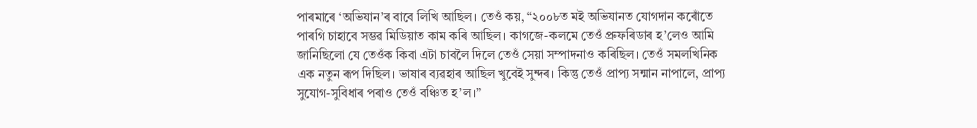পাৰমাৰে ‘অভিযান’ৰ বাবে লিখি আছিল। তেওঁ কয়, “২০০৮ত মই অভিযানত যোগদান কৰোঁতে পাৰগি চাহাবে সম্ভৱ মিডিয়াত কাম কৰি আছিল। কাগজে-কলমে তেওঁ প্ৰুফৰিডাৰ হ’লেও আমি জানিছিলো যে তেওঁক কিবা এটা চাবলৈ দিলে তেওঁ সেয়া সম্পাদনাও কৰিছিল। তেওঁ সমলখিনিক এক নতুন ৰূপ দিছিল। ভাষাৰ ব্যৱহাৰ আছিল খুবেই সুন্দৰ। কিন্তু তেওঁ প্ৰাপ্য সন্মান নাপালে, প্ৰাপ্য সুযোগ-সুবিধাৰ পৰাও তেওঁ বঞ্চিত হ’ল।”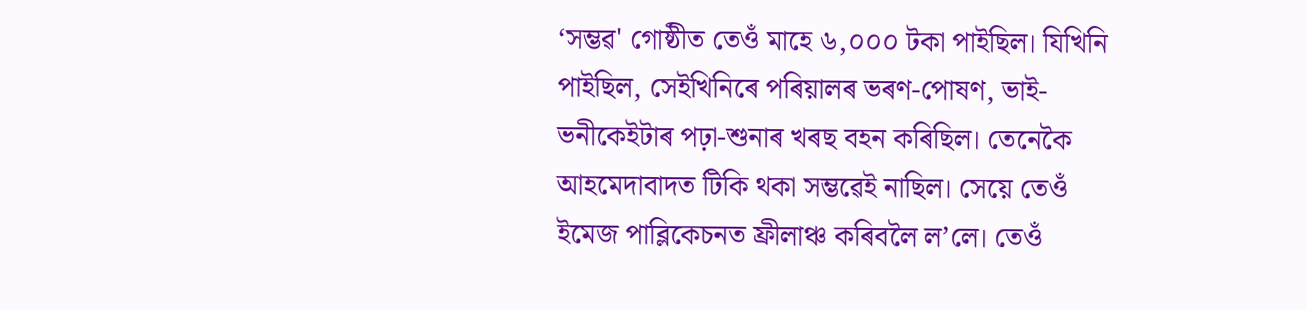‘সম্ভৱ' গোষ্ঠীত তেওঁ মাহে ৬,০০০ টকা পাইছিল। যিখিনি পাইছিল, সেইখিনিৰে পৰিয়ালৰ ভৰণ-পোষণ, ভাই-ভনীকেইটাৰ পঢ়া-শুনাৰ খৰছ বহন কৰিছিল। তেনেকৈ আহমেদাবাদত টিকি থকা সম্ভৱেই নাছিল। সেয়ে তেওঁ ইমেজ পাব্লিকেচনত ফ্ৰীলাঞ্চ কৰিবলৈ ল’লে। তেওঁ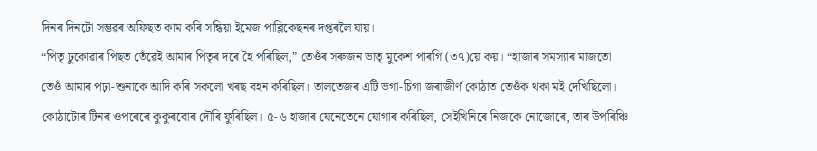দিনৰ দিনটো সম্ভৱৰ অফিছত কাম কৰি সন্ধিয়া ইমেজ পাব্লিকেছনৰ দপ্তৰলৈ যায়।
“পিতৃ ঢুকোৱাৰ পিছত তেঁৱেই আমাৰ পিতৃৰ দৰে হৈ পৰিছিল,” তেওঁৰ সৰুজন ভাতৃ মুকেশ পাৰগি (৩৭)য়ে কয়। “হাজাৰ সমস্যাৰ মাজতো তেওঁ আমাৰ পঢ়া-শুনাকে আদি কৰি সকলো খৰছ বহন কৰিছিল। তালতেজৰ এটি ভগা-চিগা জৰাজীৰ্ণ কোঠাত তেওঁক থকা মই দেখিছিলো। কোঠাটোৰ টিনৰ ওপৰেৰে কুকুৰবোৰ দৌৰি ফুৰিছিল। ৫-৬ হাজাৰ যেনেতেনে যোগাৰ কৰিছিল, সেইখিনিৰে নিজকে নোজোৰে, তাৰ উপৰিঞ্চি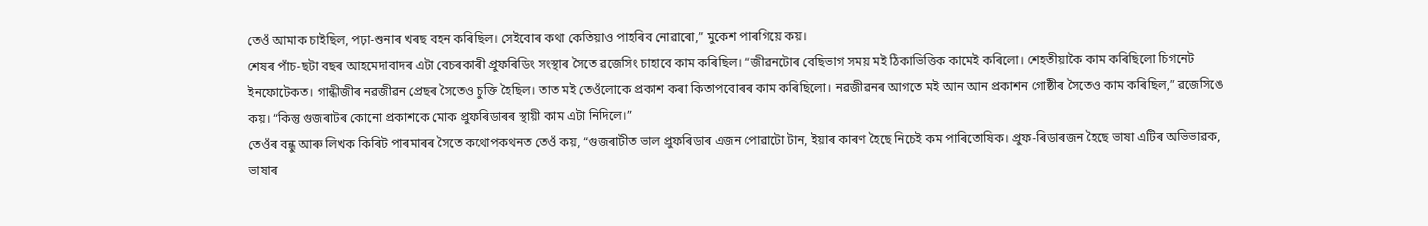তেওঁ আমাক চাইছিল, পঢ়া-শুনাৰ খৰছ বহন কৰিছিল। সেইবোৰ কথা কেতিয়াও পাহৰিব নোৱাৰো,” মুকেশ পাৰগিয়ে কয়।
শেষৰ পাঁচ-ছটা বছৰ আহমেদাবাদৰ এটা বেচৰকাৰী প্ৰুফৰিডিং সংস্থাৰ সৈতে ৱজেসিং চাহাবে কাম কৰিছিল। “জীৱনটোৰ বেছিভাগ সময় মই ঠিকাভিত্তিক কামেই কৰিলো। শেহতীয়াকৈ কাম কৰিছিলো চিগনেট ইনফোটেকত। গান্ধীজীৰ নৱজীৱন প্ৰেছৰ সৈতেও চুক্তি হৈছিল। তাত মই তেওঁলোকে প্ৰকাশ কৰা কিতাপবোৰৰ কাম কৰিছিলো। নৱজীৱনৰ আগতে মই আন আন প্ৰকাশন গোষ্ঠীৰ সৈতেও কাম কৰিছিল,” ৱজেসিঙে কয়। “কিন্তু গুজৰাটৰ কোনো প্ৰকাশকে মোক প্ৰুফৰিডাৰৰ স্থায়ী কাম এটা নিদিলে।”
তেওঁৰ বন্ধু আৰু লিখক কিৰিট পাৰমাৰৰ সৈতে কথোপকথনত তেওঁ কয়, “গুজৰাটীত ভাল প্ৰুফৰিডাৰ এজন পোৱাটো টান, ইয়াৰ কাৰণ হৈছে নিচেই কম পাৰিতোষিক। প্ৰুফ-ৰিডাৰজন হৈছে ভাষা এটিৰ অভিভাৱক, ভাষাৰ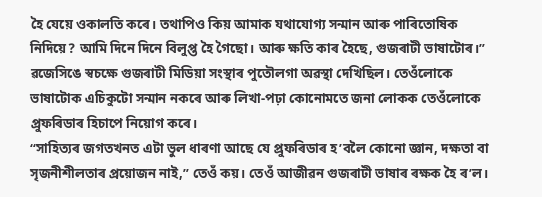হৈ যেয়ে ওকালতি কৰে। তথাপিও কিয় আমাক যথাযোগ্য সন্মান আৰু পাৰিতোষিক নিদিয়ে? আমি দিনে দিনে বিলুপ্ত হৈ গৈছো। আৰু ক্ষতি কাৰ হৈছে, গুজৰাটী ভাষাটোৰ।” ৱজেসিঙে স্বচক্ষে গুজৰাটী মিডিয়া সংস্থাৰ পুতৌলগা অৱস্থা দেখিছিল। তেওঁলোকে ভাষাটোক এচিকুটো সন্মান নকৰে আৰু লিখা-পঢ়া কোনোমতে জনা লোকক তেওঁলোকে প্ৰুফৰিডাৰ হিচাপে নিয়োগ কৰে।
“সাহিত্যৰ জগতখনত এটা ভুল ধাৰণা আছে যে প্ৰুফৰিডাৰ হ’বলৈ কোনো জ্ঞান, দক্ষতা বা সৃজনীশীলতাৰ প্ৰয়োজন নাই,” তেওঁ কয়। তেওঁ আজীৱন গুজৰাটী ভাষাৰ ৰক্ষক হৈ ৰ’ল।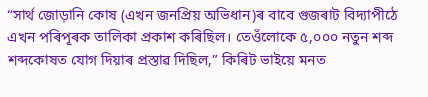“সাৰ্থ জোড়ানি কোষ (এখন জনপ্ৰিয় অভিধান)ৰ বাবে গুজৰাট বিদ্যাপীঠে এখন পৰিপূৰক তালিকা প্ৰকাশ কৰিছিল। তেওঁলোকে ৫,০০০ নতুন শব্দ শব্দকোষত যোগ দিয়াৰ প্ৰস্তাৱ দিছিল,” কিৰিট ভাইয়ে মনত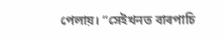পেলায়। “সেইখনত বাৰপাচি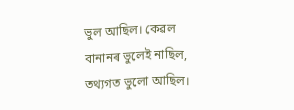ভুল আছিল। কেৱল বানানৰ ভুলেই নাছিল, তথ্যগত ভুলো আছিল।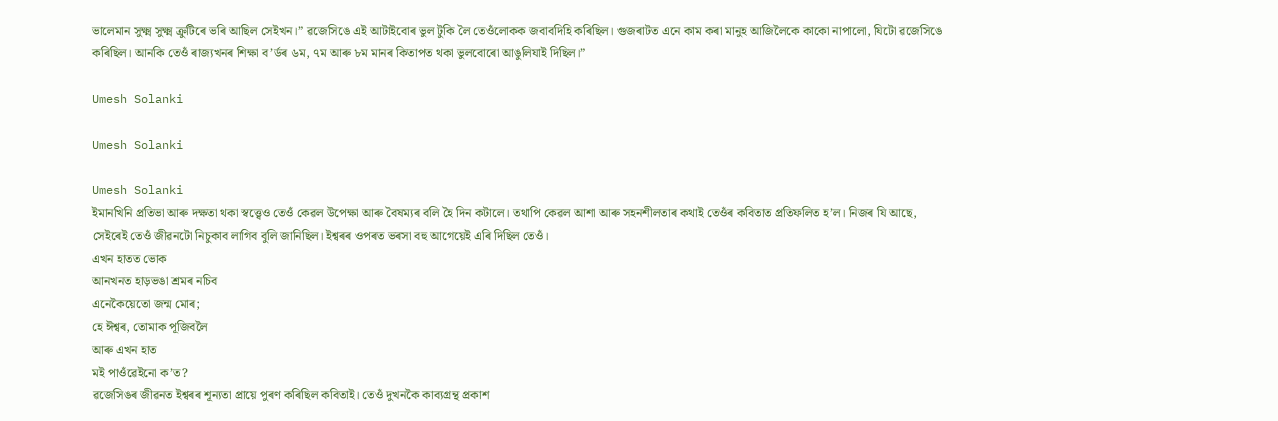ভালেমান সুক্ষ্ম সুক্ষ্ম ক্ৰুটিৰে ভৰি আছিল সেইখন।” ৱজেসিঙে এই আটাইবোৰ ভুল টুকি লৈ তেওঁলোকক জবাবদিহি কৰিছিল। গুজৰাটত এনে কাম কৰা মানুহ আজিলৈকে কাকো নাপালো, যিটো ৱজেসিঙে কৰিছিল। আনকি তেওঁ ৰাজ্যখনৰ শিক্ষা ব’ৰ্ডৰ ৬ম, ৭ম আৰু ৮ম মানৰ কিতাপত থকা ভুলবোৰো আঙুলিযাই দিছিল।”

Umesh Solanki

Umesh Solanki

Umesh Solanki
ইমানখিনি প্ৰতিভা আৰু দক্ষতা থকা স্বত্ত্বেও তেওঁ কেৱল উপেক্ষা আৰু বৈষম্যৰ বলি হৈ দিন কটালে। তথাপি কেৱল আশা আৰু সহনশীলতাৰ কথাই তেওঁৰ কবিতাত প্ৰতিফলিত হ’ল। নিজৰ যি আছে, সেইৰেই তেওঁ জীৱনটো নিচুকাব লাগিব বুলি জানিছিল। ইশ্বৰৰ ওপৰত ভৰসা বহু আগেয়েই এৰি দিছিল তেওঁ।
এখন হাতত ভোক
আনখনত হাড়ভঙা শ্ৰমৰ নচিব
এনেকৈয়েতো জন্ম মোৰ;
হে ঈশ্বৰ, তোমাক পূজিবলৈ
আৰু এখন হাত
মই পাওঁৱেইনো ক’ত?
ৱজেসিঙৰ জীৱনত ইশ্বৰৰ শূন্যতা প্ৰায়ে পুৰণ কৰিছিল কবিতাই। তেওঁ দুখনকৈ কাব্যগ্ৰন্থ প্ৰকাশ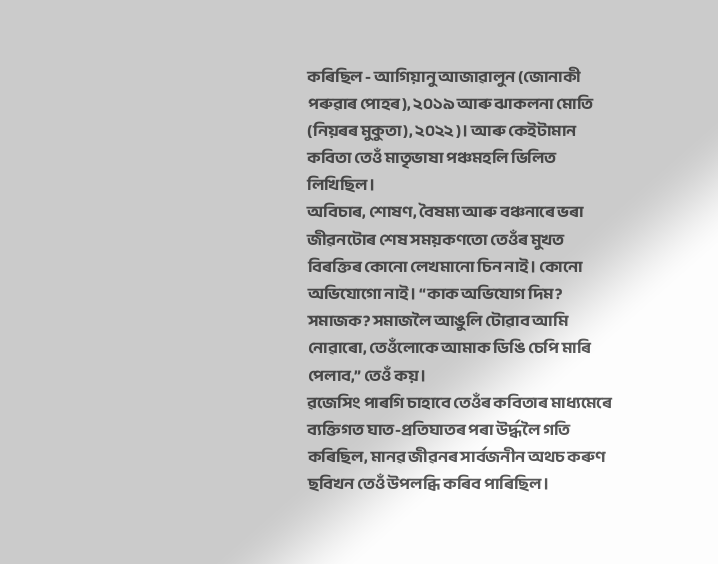কৰিছিল - আগিয়ানু আজাৱালুন (জোনাকী পৰুৱাৰ পোহৰ), ২০১৯ আৰু ঝাকলনা মোতি (নিয়ৰৰ মুকুতা), ২০২২)। আৰু কেইটামান কবিতা তেওঁ মাতৃভাষা পঞ্চমহলি ভিলিত লিখিছিল।
অবিচাৰ, শোষণ, বৈষম্য আৰু বঞ্চনাৰে ভৰা জীৱনটোৰ শেষ সময়কণতো তেওঁৰ মুখত বিৰক্তিৰ কোনো লেখমানো চিন নাই। কোনো অভিযোগো নাই। “কাক অভিযোগ দিম? সমাজক? সমাজলৈ আঙুলি টোৱাব আমি নোৱাৰো, তেওঁলোকে আমাক ডিঙি চেপি মাৰি পেলাব,” তেওঁ কয়।
ৱজেসিং পাৰগি চাহাবে তেওঁৰ কবিতাৰ মাধ্যমেৰে ব্যক্তিগত ঘাত-প্ৰতিঘাতৰ পৰা উৰ্দ্ধলৈ গতি কৰিছিল, মানৱ জীৱনৰ সাৰ্বজনীন অথচ কৰুণ ছবিখন তেওঁ উপলব্ধি কৰিব পাৰিছিল।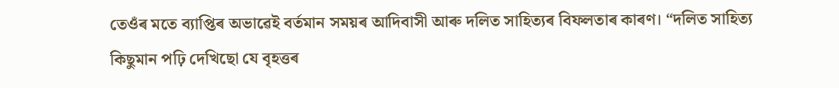তেওঁৰ মতে ব্যাপ্তিৰ অভাৱেই বৰ্তমান সময়ৰ আদিবাসী আৰু দলিত সাহিত্যৰ বিফলতাৰ কাৰণ। “দলিত সাহিত্য কিছুমান পঢ়ি দেখিছো যে বৃহত্তৰ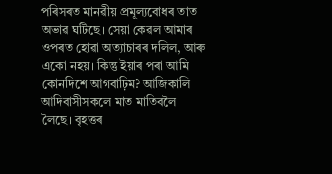পৰিসৰত মানৱীয় প্ৰমূল্যবোধৰ তাত অভাৱ ঘটিছে। সেয়া কেৱল আমাৰ ওপৰত হোৱা অত্যাচাৰৰ দলিল, আৰু একো নহয়। কিন্তু ইয়াৰ পৰা আমি কোনদিশে আগবাঢ়িম? আজিকালি আদিবাসীসকলে মাত মাতিবলৈ লৈছে। বৃহত্তৰ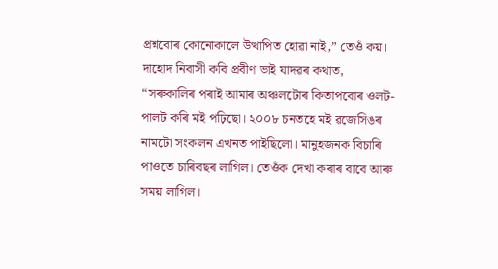প্ৰশ্নবোৰ কোনোকালে উত্থাপিত হোৱা নাই,” তেওঁ কয়।
দাহোদ নিবাসী কবি প্ৰবীণ ভাই যাদৱৰ কথাত, “সৰুকালিৰ পৰাই আমাৰ অঞ্চলটোৰ কিতাপবোৰ ওলট-পালট কৰি মই পঢ়িছো। ২০০৮ চনতহে মই ৱজেসিঙৰ নামটো সংকলন এখনত পাইছিলো। মানুহজনক বিচাৰি পাওতে চাৰিবছৰ লাগিল। তেওঁক দেখা কৰাৰ বাবে আৰু সময় লাগিল।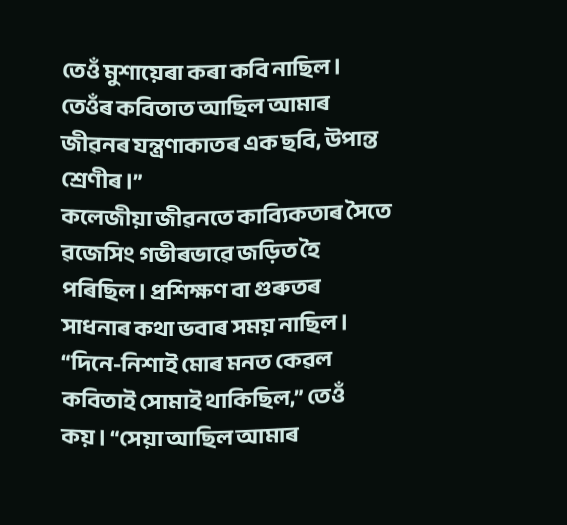তেওঁ মুশায়েৰা কৰা কবি নাছিল। তেওঁৰ কবিতাত আছিল আমাৰ জীৱনৰ যন্ত্ৰণাকাতৰ এক ছবি, উপান্ত শ্ৰেণীৰ।”
কলেজীয়া জীৱনতে কাব্যিকতাৰ সৈতে ৱজেসিং গভীৰভাৱে জড়িত হৈ পৰিছিল। প্ৰশিক্ষণ বা গুৰুতৰ সাধনাৰ কথা ভবাৰ সময় নাছিল। “দিনে-নিশাই মোৰ মনত কেৱল কবিতাই সোমাই থাকিছিল,” তেওঁ কয়। “সেয়া আছিল আমাৰ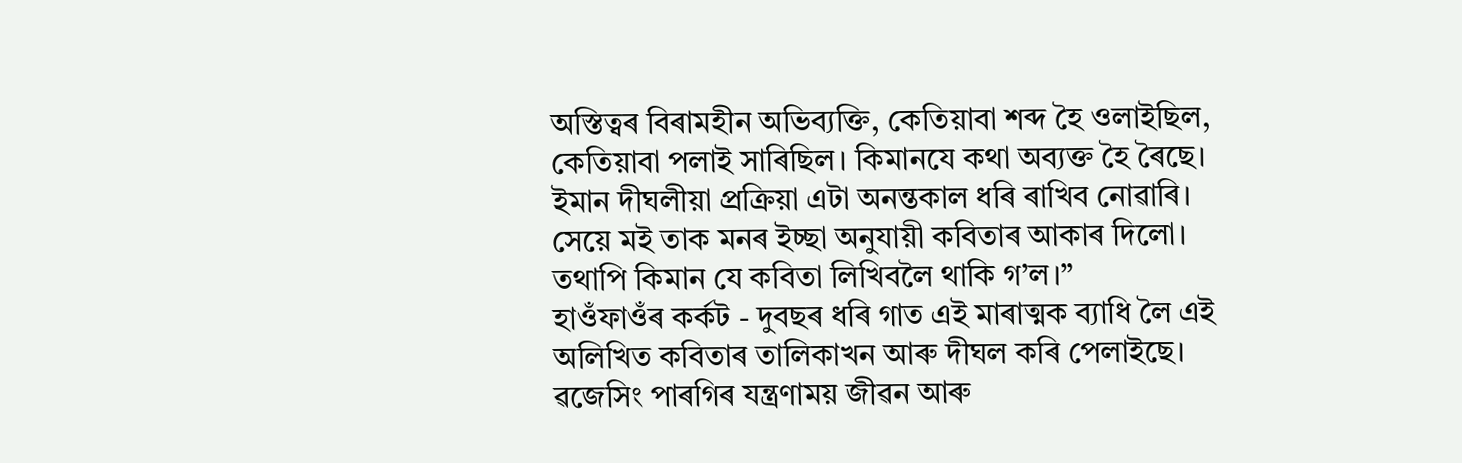অস্তিত্বৰ বিৰামহীন অভিব্যক্তি, কেতিয়াবা শব্দ হৈ ওলাইছিল, কেতিয়াবা পলাই সাৰিছিল। কিমানযে কথা অব্যক্ত হৈ ৰৈছে। ইমান দীঘলীয়া প্ৰক্ৰিয়া এটা অনন্তকাল ধৰি ৰাখিব নোৱাৰি। সেয়ে মই তাক মনৰ ইচ্ছা অনুযায়ী কবিতাৰ আকাৰ দিলো। তথাপি কিমান যে কবিতা লিখিবলৈ থাকি গ’ল।”
হাওঁফাওঁৰ কৰ্কট - দুবছৰ ধৰি গাত এই মাৰাত্মক ব্যাধি লৈ এই অলিখিত কবিতাৰ তালিকাখন আৰু দীঘল কৰি পেলাইছে। ৱজেসিং পাৰগিৰ যন্ত্ৰণাময় জীৱন আৰু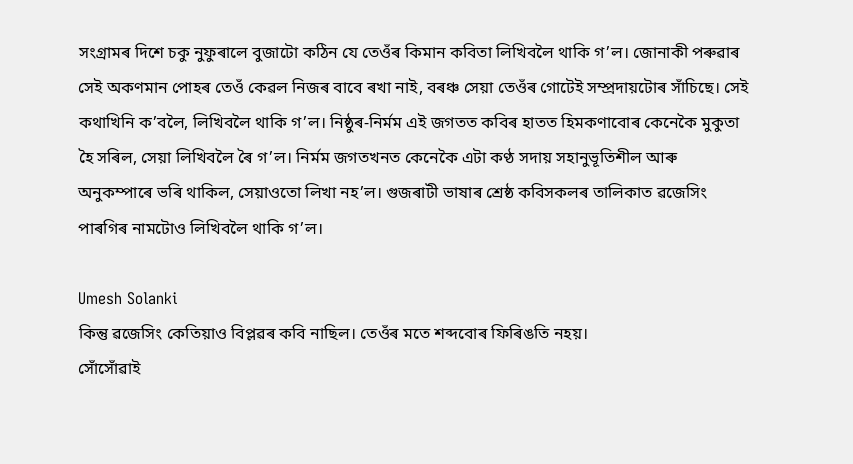সংগ্ৰামৰ দিশে চকু নুফুৰালে বুজাটো কঠিন যে তেওঁৰ কিমান কবিতা লিখিবলৈ থাকি গ’ল। জোনাকী পৰুৱাৰ সেই অকণমান পোহৰ তেওঁ কেৱল নিজৰ বাবে ৰখা নাই, বৰঞ্চ সেয়া তেওঁৰ গোটেই সম্প্ৰদায়টোৰ সাঁচিছে। সেই কথাখিনি ক’বলৈ, লিখিবলৈ থাকি গ’ল। নিষ্ঠুৰ-নিৰ্মম এই জগতত কবিৰ হাতত হিমকণাবোৰ কেনেকৈ মুকুতা হৈ সৰিল, সেয়া লিখিবলৈ ৰৈ গ’ল। নিৰ্মম জগতখনত কেনেকৈ এটা কণ্ঠ সদায় সহানুভূতিশীল আৰু অনুকম্পাৰে ভৰি থাকিল, সেয়াওতো লিখা নহ’ল। গুজৰাটী ভাষাৰ শ্ৰেষ্ঠ কবিসকলৰ তালিকাত ৱজেসিং পাৰগিৰ নামটোও লিখিবলৈ থাকি গ’ল।

Umesh Solanki
কিন্তু ৱজেসিং কেতিয়াও বিপ্লৱৰ কবি নাছিল। তেওঁৰ মতে শব্দবোৰ ফিৰিঙতি নহয়।
সোঁসোঁৱাই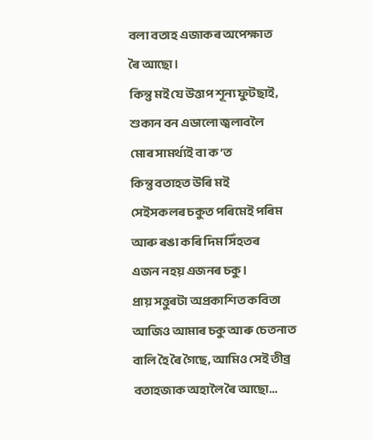বলা বতাহ এজাকৰ অপেক্ষাত
ৰৈ আছো।
কিন্তু মই যে উত্তাপ শূন্য ফুটছাই,
শুকান বন এডালো জ্বলাবলৈ
মোৰ সামৰ্থ্যই বা ক’ত
কিন্তু বতাহত উৰি মই
সেইসকলৰ চকুত পৰিমেই পৰিম
আৰু ৰঙা কৰি দিম সিঁহতৰ
এজন নহয় এজনৰ চকু।
প্ৰায় সত্তুৰটা অপ্ৰকাশিত কবিতা আজিও আমাৰ চকু আৰু চেতনাত বালি হৈ ৰৈ গৈছে, আমিও সেই তীব্ৰ বতাহজাক অহালৈ ৰৈ আছো…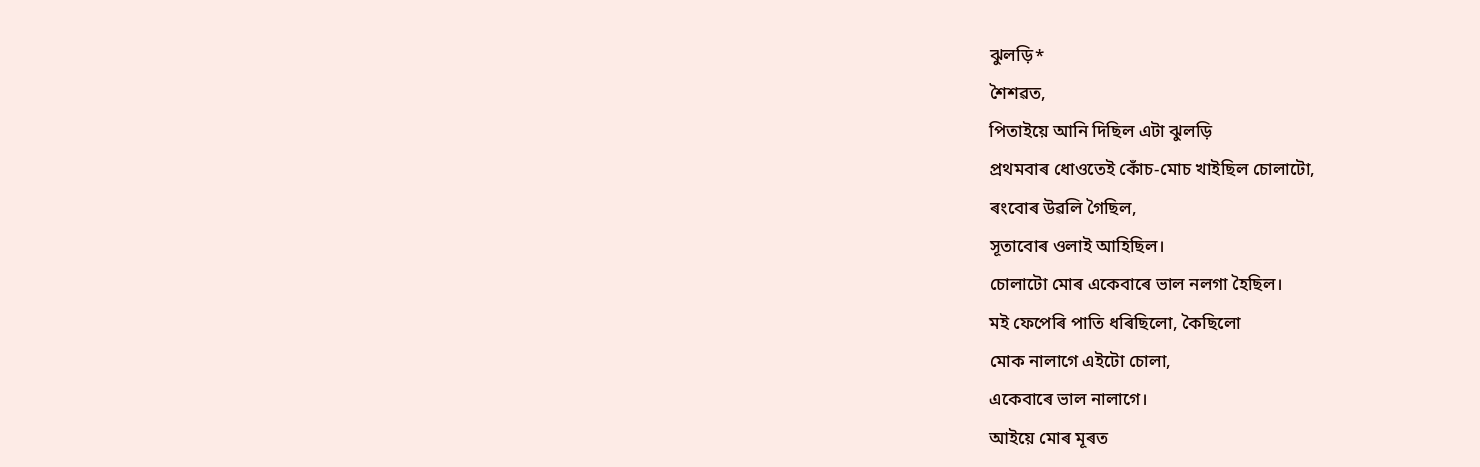ঝুলড়ি*
শৈশৱত,
পিতাইয়ে আনি দিছিল এটা ঝুলড়ি
প্ৰথমবাৰ ধোওতেই কোঁচ-মোচ খাইছিল চোলাটো,
ৰংবোৰ উৱলি গৈছিল,
সূতাবোৰ ওলাই আহিছিল।
চোলাটো মোৰ একেবাৰে ভাল নলগা হৈছিল।
মই ফেপেৰি পাতি ধৰিছিলো, কৈছিলো
মোক নালাগে এইটো চোলা,
একেবাৰে ভাল নালাগে।
আইয়ে মোৰ মূৰত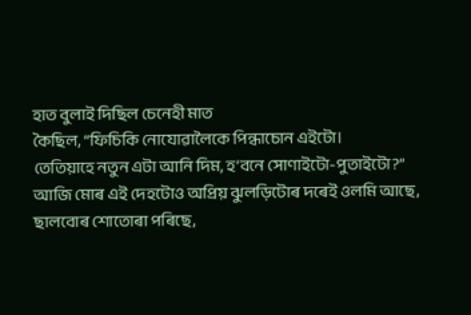হাত বুলাই দিছিল চেনেহী মাত
কৈছিল, “ফিচিকি নোযোৱালৈকে পিন্ধাচোন এইটো।
তেতিয়াহে নতুন এটা আনি দিম, হ’বনে সোণাইটো-পুতাইটো?”
আজি মোৰ এই দেহটোও অপ্ৰিয় ঝুলড়িটোৰ দৰেই ওলমি আছে,
ছালবোৰ শোতোৰা পৰিছে,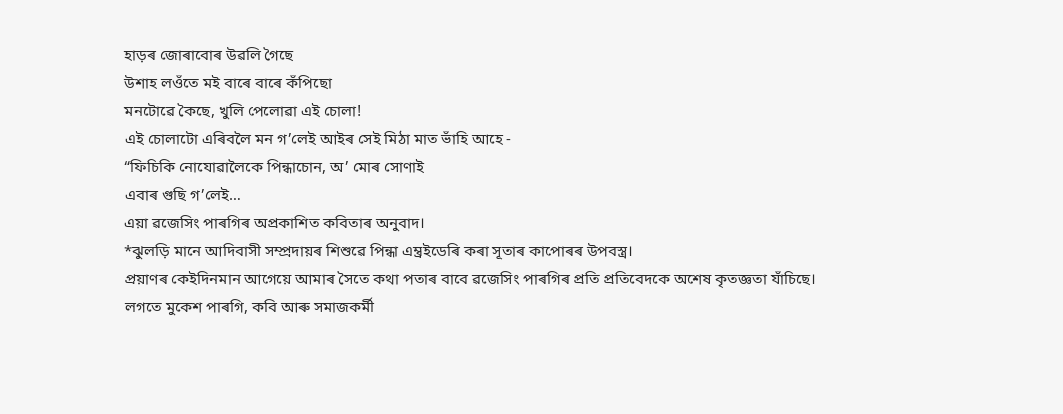হাড়ৰ জোৰাবোৰ উৱলি গৈছে
উশাহ লওঁতে মই বাৰে বাৰে কঁপিছো
মনটোৱে কৈছে, খুলি পেলোৱা এই চোলা!
এই চোলাটো এৰিবলৈ মন গ’লেই আইৰ সেই মিঠা মাত ভাঁহি আহে -
“ফিচিকি নোযোৱালৈকে পিন্ধাচোন, অ’ মোৰ সোণাই
এবাৰ গুছি গ’লেই…
এয়া ৱজেসিং পাৰগিৰ অপ্ৰকাশিত কবিতাৰ অনুবাদ।
*ঝুলড়ি মানে আদিবাসী সম্প্ৰদায়ৰ শিশুৱে পিন্ধা এম্ব্ৰইডেৰি কৰা সূতাৰ কাপোৰৰ উপবস্ত্ৰ।
প্ৰয়াণৰ কেইদিনমান আগেয়ে আমাৰ সৈতে কথা পতাৰ বাবে ৱজেসিং পাৰগিৰ প্ৰতি প্ৰতিবেদকে অশেষ কৃতজ্ঞতা যাঁচিছে। লগতে মুকেশ পাৰগি, কবি আৰু সমাজকৰ্মী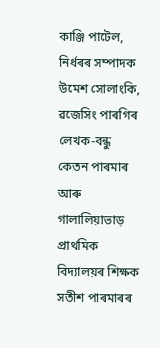কাঞ্জি পাটেল, নিৰ্ধৰৰ সম্পাদক উমেশ সোলাংকি, ৱজেসিং পাৰগিৰ লেখক-বন্ধু কেতন পাৰমাৰ আৰু গালালিয়াভাড় প্ৰাথমিক বিদ্যালয়ৰ শিক্ষক সতীশ পাৰমাৰৰ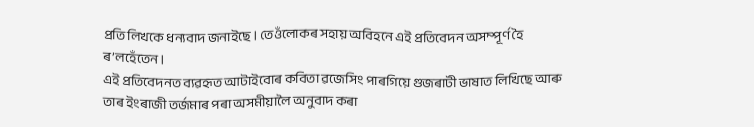প্ৰতি লিখকে ধন্যবাদ জনাইছে। তেওঁলোকৰ সহায় অবিহনে এই প্ৰতিবেদন অসম্পূৰ্ণ হৈ ৰ’লহেঁতেন।
এই প্ৰতিবেদনত ব্যৱহৃত আটাইবোৰ কবিতা ৱজেসিং পাৰগিয়ে গুজৰাটী ভাষাত লিখিছে আৰু তাৰ ইংৰাজী তৰ্জমাৰ পৰা অসমীয়ালৈ অনুবাদ কৰা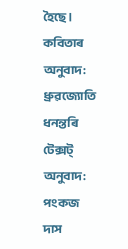হৈছে।
কবিতাৰ অনুবাদ: ধ্ৰুৱজ্যোতি ধনন্তৰি
টেক্সট্ অনুবাদ: পংকজ দাস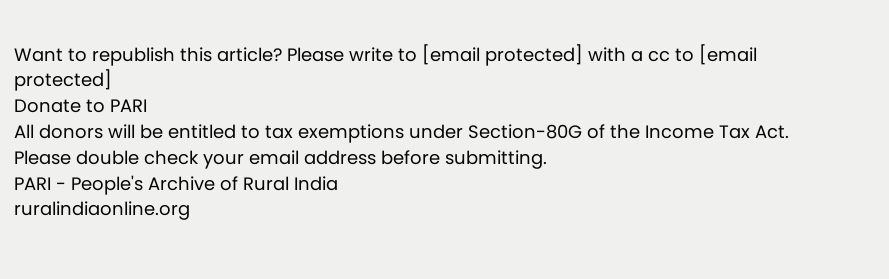Want to republish this article? Please write to [email protected] with a cc to [email protected]
Donate to PARI
All donors will be entitled to tax exemptions under Section-80G of the Income Tax Act. Please double check your email address before submitting.
PARI - People's Archive of Rural India
ruralindiaonline.org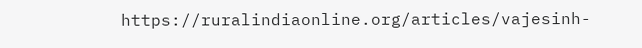https://ruralindiaonline.org/articles/vajesinh-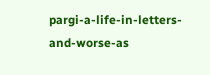pargi-a-life-in-letters-and-worse-as